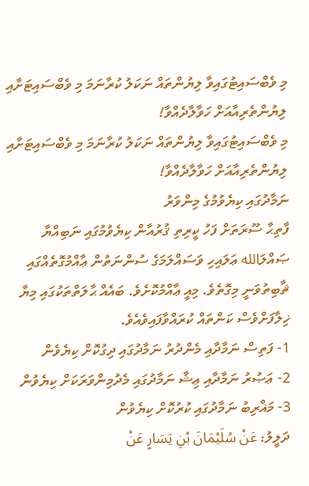މި ވެބްސައިޓުގައިވާ ލިޔުންތައް ނަކަލު ކުރާނަމަ މި ވެބްސައިޓަށާއި ލިޔުންތެރިއާއަށް ހަވާލާދެއްވާ!
މި ވެބްސައިޓުގައިވާ ލިޔުންތައް ނަކަލު ކުރާނަމަ މި ވެބްސައިޓަށާއި ލިޔުންތެރިއާއަށް ހަވާލާދެއްވާ!
ނަމާދުގައި ކިޔެވުމުގެ މިންވަރު
ފާތިޙާ ސޫރަތަށް ފަހު ކީރިތި ޤުރުއާން ކިޔެވުމުގައި ނަބިއްޔާ ޞައްލަالله ޢަލައިހި ވަސައްލަމަގެ ސުންނަތުން ޢާއްމުގޮތެއްގައި ޘާބިތުވަނީ މިގޮތެވެ. މިއީ ޢާއްމުކޮށެވެ. ބައެއް ޙާލަތްތަކުގައި މިޔާ ޚިލާފަށްވެސް ކަންތައް ކުރައްވާފައިވެއެވެ.
1- ފަތިސް ނަމާދާއި މެންދުރު ނަމާދުގައި ދިގުކޮށް ކިޔެވެން
2- ޢަޞުރު ނަމާދާއި ޢިޝާ ނަމާދުގައި މެދުމިންވަރަކަށް ކިޔެވުން
3- މަޣްރިބު ނަމާދުގައި ކުރުކޮށް ކިޔެވުން
ދަލީލު: عَنْ سُلَيْمَانَ بْنِ يَسَارٍ عَنْ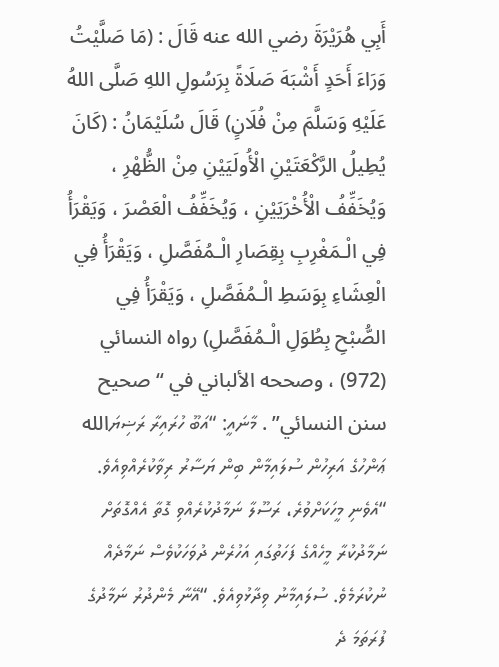أَبِي هُرَيْرَةَ رضي الله عنه قَالَ : (مَا صَلَّيْتُ وَرَاءَ أَحَدٍ أَشْبَهَ صَلَاةً بِرَسُولِ اللهِ صَلَّى اللهُ عَلَيْهِ وَسَلَّمَ مِنْ فُلَانٍ) قَالَ سُلَيْمَانُ : (كَانَ يُطِيلُ الرَّكْعَتَيْنِ الْأُولَيَيْنِ مِنْ الظُّهْرِ ، وَيُخَفِّفُ الْأُخْرَيَيْنِ ، وَيُخَفِّفُ الْعَصْرَ ، وَيَقْرَأُ فِي الْـمَغْرِبِ بِقِصَارِ الْـمُفَصَّلِ ، وَيَقْرَأُ فِي الْعِشَاءِ بِوَسَطِ الْـمُفَصَّلِ ، وَيَقْرَأُ فِي الصُّبْحِ بِطُوَلِ الْـمُفَصَّلِ) رواه النسائي (972) ، وصححه الألباني في “صحيح سنن النسائي” . މާނައީ: “އަބޫ ހުރައިރާ ރަޟިޔަالله ޢަންހުގެ އަރިހުން ސުލައިމާން ބިން ޔަސާރު ރިވާކުރެއްވިއެވެ. “އެވެނި މީހަކަށްވުރެ، ރަސޫލާ ނަމާދުކުރެއްވި ގޮތާ އެއްގޮތަށް ނަމާދުކުރާ މީހެއްގެ ފަހަތުގައި އަހުރެން ދުވަހަކުވެސް ނަމާދެއް ނުކުރަމެވެ. ސުލައިމާނު ވިދާޅުވިއެވެ. “އޭނާ މެންދުރު ނަމާދުގެ ފުރަތަމަ ދެ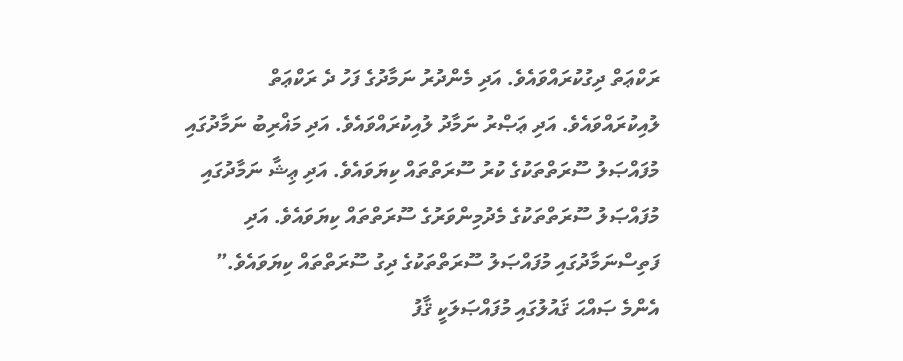ރަކްޢަތް ދިގުކުރައްވައެވެ. އަދި މެންދުރު ނަމާދުގެ ފަހު ދެ ރަކްޢަތް ލުއިކުރައްވައެވެ. އަދި ޢަޞްރު ނަމާދު ލުއިކުރައްވައެވެ. އަދި މަޣްރިބު ނަމާދުގައި މުފައްޞަލު ސޫރަތްތަކުގެ ކުރު ސޫރަތްތައް ކިޔަވައެވެ. އަދި ޢިޝާ ނަމާދުގައި މުފައްޞަލު ސޫރަތްތަކުގެ މެދުމިންވަރުގެ ސޫރަތްތައް ކިޔަވައެވެ. އަދި ފަތިސްނަމާދުގައި މުފައްޞަލު ސޫރަތްތަކުގެ ދިގު ސޫރަތްތައް ކިޔަވައެވެ.”
އެންމެ ޞައްޙަ ޤައުލުގައި މުފައްޞަލަކީ ޤާފު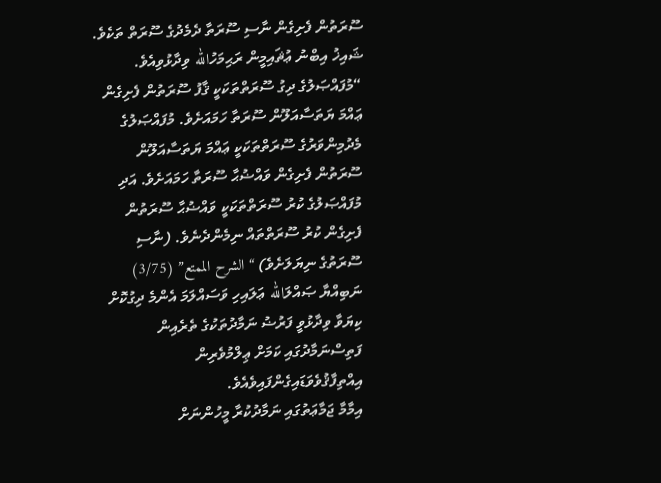ސޫރަތުން ފެށިގެން ނާސި ސޫރަތާ ދެމެދުގެ ސޫރަތް ތަކެވެ.
ޝައިޚު އިބްނު ޢުޘައިމީން ރަޙިމަހުالله ވިދާޅުވިއެވެ. “މުފައްޞަލުގެ ދިގު ސޫރަތްތަކަކީ ޤާފު ސޫރަތުން ފެށިގެން ޢައްމަ ޔަތަސާއަލޫން ސޫރަތާ ހަމައަށެވެ. މުފައްޞަލުގެ މެދުމިންވަރުގެ ސޫރަތްތަކަކީ ޢައްމަ ޔަތަސާއަލޫން ސޫރަތުން ފެށިގެން ވައްޟުޙާ ސޫރަތާ ހަމައަށެވެ. އަދި މުފައްޞަލުގެ ކުރު ސޫރަތްތަކަކީ ވައްޟުޙާ ސޫރަތުން ފެށިގެން ކުރު ސޫރަތްތައް ނިމެންދެނެވެ. (ނާސި ސޫރަތުގެ ނިޔަލަށެވެ) “الشرح الممتع” (3/75)
ނަބިއްޔާ ޞައްލަالله ޢަލައިހި ވަސައްލަމަ އެންމެ ދިގުކޮށް ކިޔަވާ ވިދާޅުވީ ފަރުޟު ނަމާދުތަކުގެ ތެރެއިން ފަތިސްނަމާދުގައި ކަމަށް ޢިލްމުވެރިން އިއްތިފާޤުވެވަޑައިގެންފައިވެއެވެ.
އިމާމާ ޖަމާޢަތުގައި ނަމާދުކުރާ މީހުންނަށް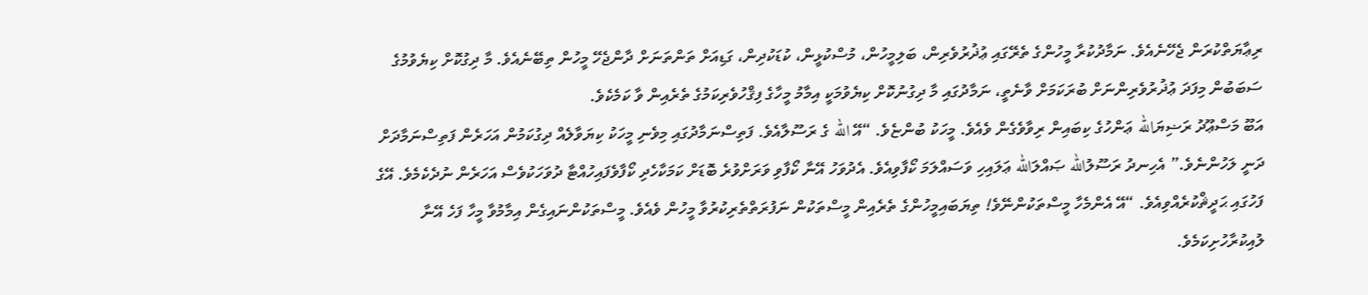ރިޢާޔަތްކުރަން ޖެހޭނެއެވެ. ނަމާދުކުރާ މީހުންގެ ތެރޭގައި ޢުޛުރުވެރިން، ބަލިމީހުން، މުސްކުޅީން، ކުޑަކުދިން، ގަޑިއަށް ތަންތަނަށް ދާންޖެހޭ މީހުން ތިބޭނެއެވެ. މާ ދިގުކޮށް ކިޔެވުމުގެ ސަބަބުން މިފަދަ ޢުޛުރުވެރިންނަށް ބުރަކަމަށް ވާނެތީ، ނަމާދުގައި މާ ދިގުނުކޮށް ކިޔެވުމަކީ އިމާމު މީހާގެ ފިޤްހުވެރިކަމުގެ ތެރެއިން ވާ ކަމެކެވެ.
އަބޫ މަސްޢޫދު ރަޟިޔަالله ޢަންހުގެ ކިބައިން ރިވާވެގެން ވެއެވެ. މީހަކު ބުންޏެވެ. “އޭ الله ގެ ރަސޫލާއެވެ. ފަތިސްނަމާދުގައި މިވެނި މީހަކު ކިޔަވާލެއް ދިގުކަމުން އަހަރެން ފަތިސްނަމާދަށް ދަނީ ލަހުންނެވެ.” އެހިނދު ރަސޫލުالله ޞައްލަالله ޢަލައިހި ވަސައްލަމަ ކޯފާވިއެވެ. އެދުވަހު އޭނާ ކޯފާވި ވަރަށްވުރެ ބޮޑަށް ކަމަކާހެދި ކޯފާވެފައިހުއްޓާ ދުވަހަކުވެސް އަހަރެން ނުދެކެމެވެ. އޭގެ ފަހުގައި ޙަދީޘްކުރެއްވިއެވެ. “އޭ އެންމެހާ މީސްތަކުންނޭވެ! ތިޔަބައިމީހުންގެ ތެރެއިން މީސްތަކުން ނަފުރަތްތެރިކުރުވާ މީހުން ވެއެވެ. މީސްތަކުންނައިގެން އިމާމުވާ މީހާ ފަހެ އޭނާ ލުއިކުރާހުށިކަމެވެ.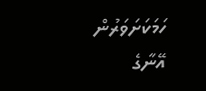ހަމަކަށަވަރުން އޭނާގެ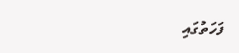ފަހަތުގައި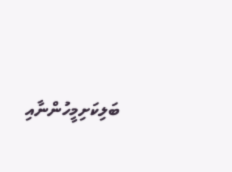ބަލިކަށިމީހުންނާއި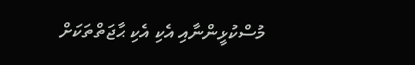މުސްކުޅީންނާއި އެކި އެކި ޙާޖަތްތަކަށް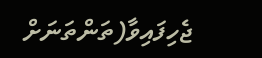ޖެހިފައިވާ(ތަންތަނަށް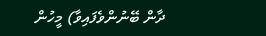ދާން ބޭނުންވެފައިވާ) މީހުން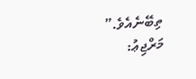ތިބޭނެއެވެ.”
މަރްޖިޢު: